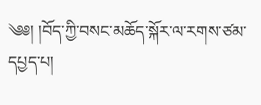༄༅། །བོད་ཀྱི་བསང་མཆོད་སྐོར་ལ་རགས་ཙམ་དཔྱད་པ།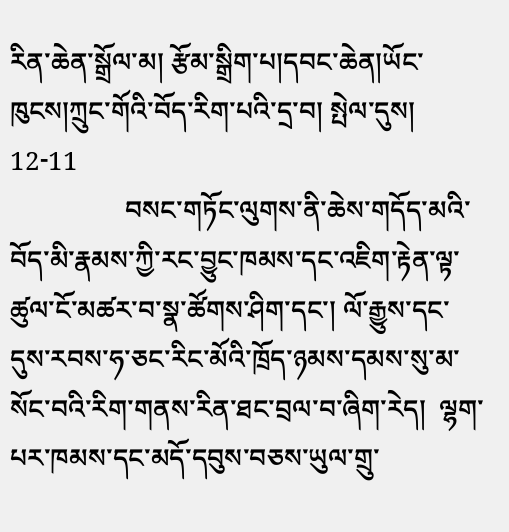རིན་ཆེན་སྒྲོལ་མ། རྩོམ་སྒྲིག་པ།དབང་ཆེན།ཡོང་ཁུངས།ཀྲུང་གོའི་བོད་རིག་པའི་དྲ་བ། སྤེལ་དུས། 12-11
                 བསང་གཏོང་ལུགས་ནི་ཆེས་གདོད་མའི་བོད་མི་རྣམས་ཀྱི་རང་བྱུང་ཁམས་དང་འཇིག་རྟེན་ལྟ་ཚུལ་ངོ་མཚར་བ་སྣ་ཚོགས་ཤིག་དང་། ལོ་རྒྱུས་དང་དུས་རབས་ཧ་ཅང་རིང་མོའི་ཁྲོད་ཉམས་དམས་སུ་མ་སོང་བའི་རིག་གནས་རིན་ཐང་བྲལ་བ་ཞིག་རེད།  ལྷག་པར་ཁམས་དང་མདོ་དབུས་བཅས་ཡུལ་གྲུ་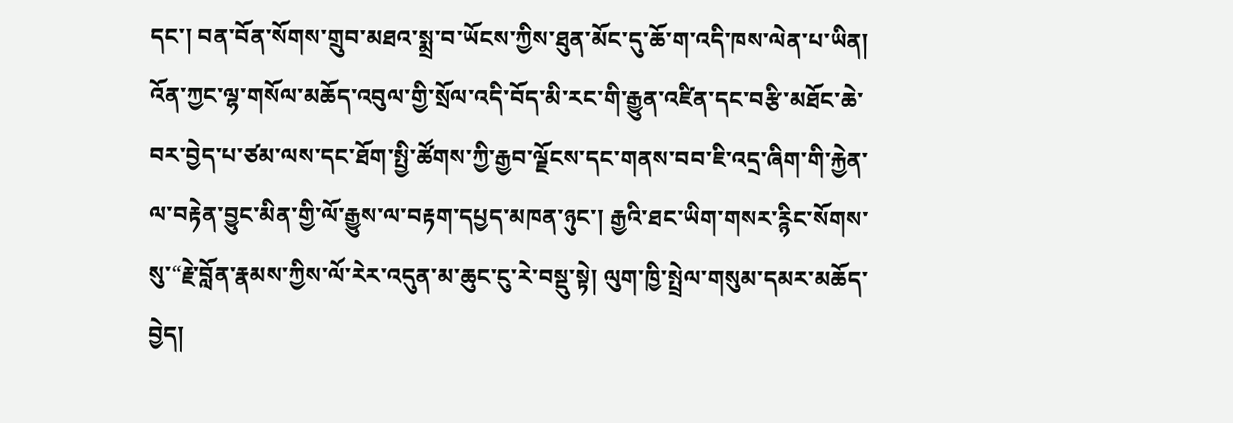དང་། བན་བོན་སོགས་གྲུབ་མཐའ་སྨྲ་བ་ཡོངས་ཀྱིས་ཐུན་མོང་དུ་ཆོ་ག་འདི་ཁས་ལེན་པ་ཡིན། འོན་ཀྱང་ལྷ་གསོལ་མཆོད་འབུལ་གྱི་སྲོལ་འདི་བོད་མི་རང་གི་རྒྱུན་འཛིན་དང་བརྩི་མཐོང་ཆེ་བར་བྱེད་པ་ཙམ་ལས་དང་ཐོག་སྤྱི་ཚོགས་ཀྱི་རྒྱབ་ལྗོངས་དང་གནས་བབ་ཇི་འདྲ་ཞིག་གི་རྐྱེན་ལ་བརྟེན་བྱུང་མིན་གྱི་ལོ་རྒྱུས་ལ་བརྟག་དཔྱད་མཁན་ཉུང་། རྒྱའི་ཐང་ཡིག་གསར་ཪྙིང་སོགས་སུ་“རྗེ་བློན་རྣམས་ཀྱིས་ལོ་རེར་འདུན་མ་ཆུང་ངུ་རེ་བསྡུ་སྟེ། ལུག་ཁྱི་སྤྲེལ་གསུམ་དམར་མཆོད་བྱེད།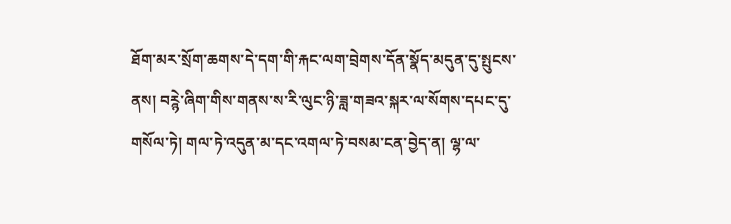ཐོག་མར་སྲོག་ཆགས་དེ་དག་གི་རྐང་ལག་བྲེགས་དོན་སྣོད་མདུན་དུ་སྤུངས་ནས། བཪྙེ་ཞིག་གིས་གནས་ས་རི་ལུང་ཉི་ཟླ་གཟའ་སྐར་ལ་སོགས་དཔང་དུ་གསོལ་ཏེ། གལ་ཏེ་འདུན་མ་དང་འགལ་ཏེ་བསམ་ངན་བྱེད་ན། ལྷ་ལ་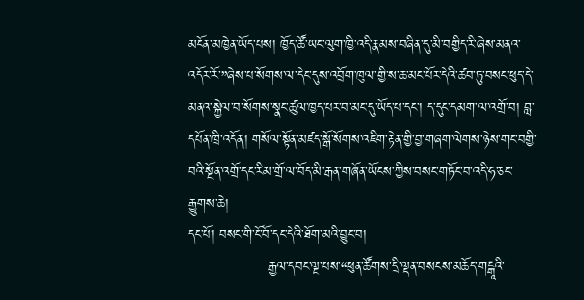མངོན་མཁྱེན་ཡོད་པས། ཁྱོད་ཚོ་ཡང་ལུག་ཁྱི་འདི་རྣམས་བཞིན་དུ་མི་བགྱིད་རི་ཞེས་མནའ་འདོར་རོ་”ཞེས་པ་སོགས་ལ་དེང་དུས་འབྲོག་ཁུལ་གྱི་ས་ཆ་མང་པོར་དེའི་ཚབ་ཏུ་བསང་ཕུད་དེ་མནའ་སྐྱེལ་བ་སོགས་སྣང་ཚུལ་ཁྱད་པར་བ་མང་དུ་ཡོད་པ་དང་། ད་དུང་དམག་ལ་འགྲོ་བ། བླ་དཔོན་ཁྲི་འདོན། གསོལ་སྟོན་མཛད་སྒོ་སོགས་འཇིག་རྟེན་གྱི་བྱ་གཞག་ལེགས་ཉེས་གང་བགྱི་བའི་སྔོན་འགྲོ་དང་རིམ་གྲོ་ལ་བོད་མི་རྒན་གཞོན་ཡོངས་ཀྱིས་བསང་གཏོང་བ་འདི་ཧ་ཅང་རྒྱུགས་ཆེ།
དང་པོ། བསང་གི་ངོ་བོ་དང་དེའི་ཐོག་མའི་བྱུང་བ།
                 རྒྱལ་དབང་ལྔ་པས་“ཕུན་ཚོགས་དྲི་ལྡན་བསངས་མཆོད་གངྒཱའི་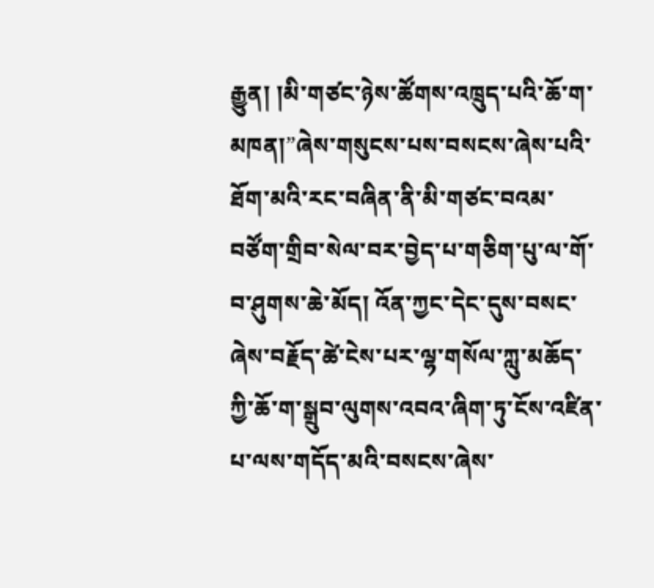རྒྱུན། །མི་གཙང་ཉེས་ཚོགས་འཁྲུད་པའི་ཆོ་ག་མཁན།”ཞེས་གསུངས་པས་བསངས་ཞེས་པའི་ཐོག་མའི་རང་བཞིན་ནི་མི་གཙང་བའམ་བཙོག་གྲིབ་སེལ་བར་བྱེད་པ་གཅིག་པུ་ལ་གོ་བ་ཤུགས་ཆེ་མོད། འོན་ཀྱང་དེང་དུས་བསང་ཞེས་བརྗོད་ཚེ་ངེས་པར་ལྷ་གསོལ་ཀླུ་མཆོད་ཀྱི་ཆོ་ག་སྒྲུབ་ལུགས་འབའ་ཞིག་ཏུ་ངོས་འཛིན་པ་ལས་གདོད་མའི་བསངས་ཞེས་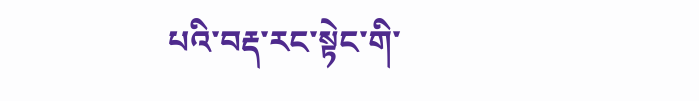པའི་བརྡ་རང་སྟེང་གི་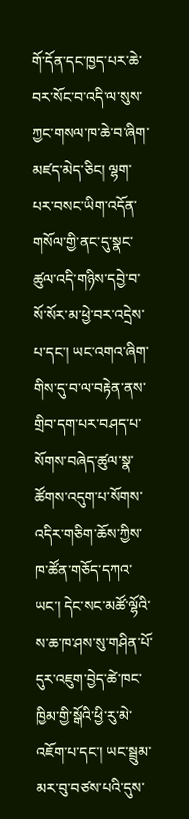གོ་དོན་དང་ཁྱད་པར་ཆེ་བར་སོང་བ་འདི་ལ་སུས་ཀྱང་གསལ་ཁ་ཆེ་བ་ཞིག་མཛད་མེད་ཅིང། ལྷག་པར་བསང་ཡིག་འདོན་གསོལ་གྱི་ནང་དུ་སྣང་ཚུལ་འདི་གཉིས་དབྱེ་བ་སོ་སོར་མ་ཕྱེ་བར་འདྲེས་པ་དང་། ཡང་འགའ་ཞིག་གིས་དུ་བ་ལ་བརྟེན་ནས་གྲིབ་དག་པར་བཤད་པ་སོགས་བཞེད་ཚུལ་སྣ་ཚོགས་འདུག་པ་སོགས་འདིར་གཅིག་ཆོས་ཀྱིས་ཁ་ཚོན་གཅོད་དཀའ་ཡང་། དེང་སང་མཚོ་ལྷོའི་ས་ཆ་ཁ་ཤས་སུ་གཤིན་པོ་དུར་འཇུག་བྱེད་ཚེ་ཁང་ཁྱིམ་གྱི་སྒོའི་ཕྱི་རུ་མེ་འཇོག་པ་དང་། ཡང་སྦྲུམ་མར་བུ་བཙས་པའི་དུས་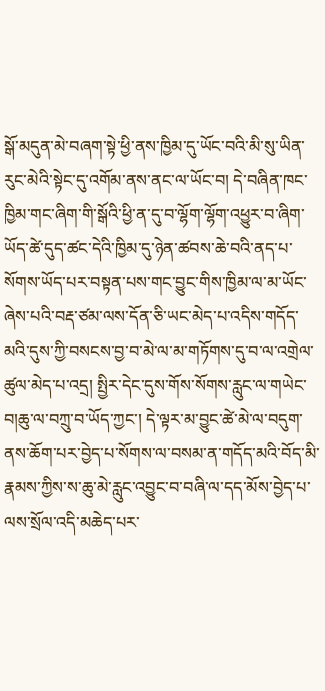སྒོ་མདུན་མེ་བཞག་སྟེ་ཕྱི་ནས་ཁྱིམ་དུ་ཡོང་བའི་མི་སུ་ཡིན་རུང་མེའི་སྟེང་དུ་འགོམ་ནས་ནང་ལ་ཡོང་བ། དེ་བཞིན་ཁང་ཁྱིམ་གང་ཞིག་གི་སྒོའི་ཕྱི་ན་དུ་བ་ལྷོག་ལྷོག་འཕྱུར་བ་ཞིག་ཡོད་ཚེ་དུད་ཚང་དེའི་ཁྱིམ་དུ་ཉེན་ཚབས་ཆེ་བའི་ནད་པ་སོགས་ཡོད་པར་བསྟན་པས་གང་བྱུང་གིས་ཁྱིམ་ལ་མ་ཡོང་ཞེས་པའི་བརྡ་ཙམ་ལས་དོན་ཅི་ཡང་མེད་པ་འདིས་གདོད་མའི་དུས་ཀྱི་བསངས་བྱ་བ་མེ་ལ་མ་གཏོགས་དུ་བ་ལ་འགྲེལ་ཚུལ་མེད་པ་འདྲ། སྤྱིར་དེང་དུས་གོས་སོགས་རླུང་ལ་གཡེང་བ།ཆུ་ལ་བཀྲུ་བ་ཡོད་ཀྱང་། དེ་ལྟར་མ་བྱུང་ཚེ་མེ་ལ་བདུག་ནས་ཆོག་པར་བྱེད་པ་སོགས་ལ་བསམ་ན་གདོད་མའི་བོད་མི་རྣམས་ཀྱིས་ས་ཆུ་མེ་རླུང་འབྱུང་བ་བཞི་ལ་དད་མོས་བྱེད་པ་ལས་སྲོལ་འདི་མཆེད་པར་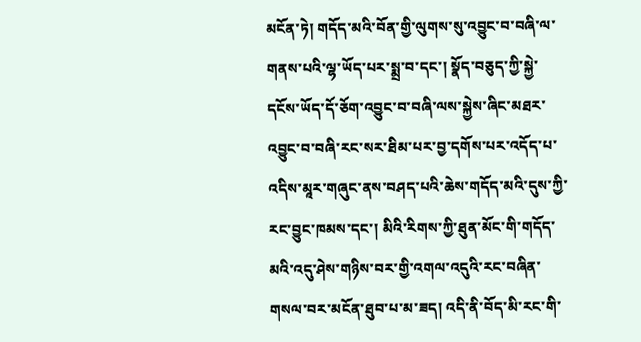མངོན་ཏེ། གདོད་མའི་བོན་གྱི་ལུགས་སུ་འབྱུང་བ་བཞི་ལ་གནས་པའི་ལྷ་ཡོད་པར་སྨྲ་བ་དང་། སྣོད་བཅུད་ཀྱི་སྐྱེ་དངོས་ཡོད་དོ་ཅོག་འབྱུང་བ་བཞི་ལས་སྐྱེས་ཞིང་མཐར་འབྱུང་བ་བཞི་རང་སར་ཐིམ་པར་བྱ་དགོས་པར་འདོད་པ་འདིས་མཱར་གཞུང་ནས་བཤད་པའི་ཆེས་གདོད་མའི་དུས་ཀྱི་རང་བྱུང་ཁམས་དང་། མིའི་རིགས་ཀྱི་ཐུན་མོང་གི་གདོད་མའི་འདུ་ཤེས་གཉིས་བར་གྱི་འགལ་འདུའི་རང་བཞིན་གསལ་བར་མངོན་ཐུབ་པ་མ་ཟད། འདི་ནི་བོད་མི་རང་གི་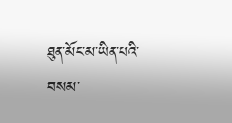ཐུན་མོང་མ་ཡིན་པའི་བསམ་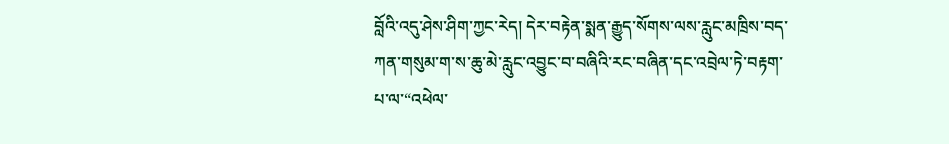བློའི་འདུ་ཤེས་ཤིག་ཀྱང་རེད། དེར་བརྟེན་སྨན་རྒྱུད་སོགས་ལས་རླུང་མཁྲིས་བད་ཀན་གསུམ་ག་ས་ཆུ་མེ་རླུང་འབྱུང་བ་བཞིའི་རང་བཞིན་དང་འབྲེལ་ཏེ་བརྟག་པ་ལ་“འཕེལ་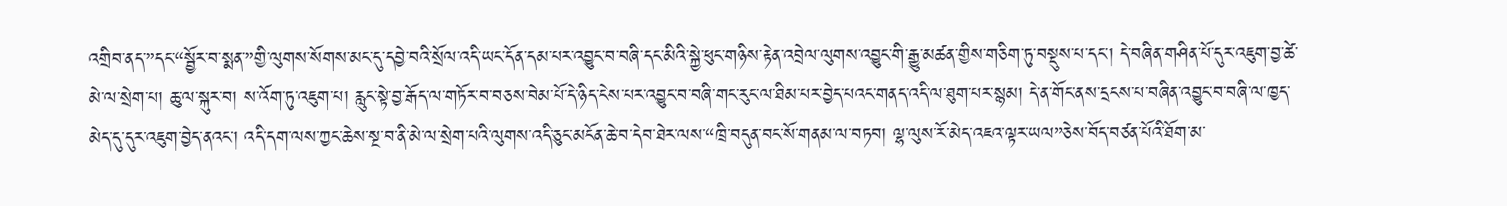འགྲིབ་ནད་”དང་“སྦྱོར་བ་སྨན་”གྱི་ལུགས་སོགས་མང་དུ་དབྱེ་བའི་སྲོལ་འདི་ཡང་དོན་དམ་པར་འབྱུང་བ་བཞི་དང་མིའི་སྐྱེ་ཕུང་གཉིས་རྟེན་འབྲེལ་ལུགས་འབྱུང་གི་རྒྱུ་མཚན་གྱིས་གཅིག་ཏུ་བསྡུས་པ་དང་། དེ་བཞིན་གཤིན་པོ་དུར་འཇུག་བྱ་ཚེ་མེ་ལ་སྲེག་པ། ཆུ་ལ་སྐུར་བ། ས་འོག་ཏུ་འཇུག་པ། རླུང་སྟེ་བྱ་རྒོད་ལ་གཏོར་བ་བཅས་བེམ་པོ་དེ་ཉིད་ངེས་པར་འབྱུང་བ་བཞི་གང་རུང་ལ་ཐིམ་པར་བྱེད་པའང་གནད་འདི་ལ་ཐུག་པར་སྙམ། དེ་ན་གོང་ནས་དྲངས་པ་བཞིན་འབྱུང་བ་བཞི་ལ་ཁྱད་མེད་དུ་དུར་འཇུག་བྱེད་ནའང་། འདི་དག་ལས་ཀྱང་ཆེས་སྔ་བ་ནི་མེ་ལ་སྲེག་པའི་ལུགས་འདི་ཅུང་མངོན་ཆེ་བ་དེབ་ཐེར་ལས་“ཁྲི་བདུན་བང་སོ་གནམ་ལ་བཏབ། ལྷ་ལུས་རོ་མེད་འཇའ་ལྟར་ཡལ”ཅེས་བོད་བཙན་པོའི་ཐོག་མ་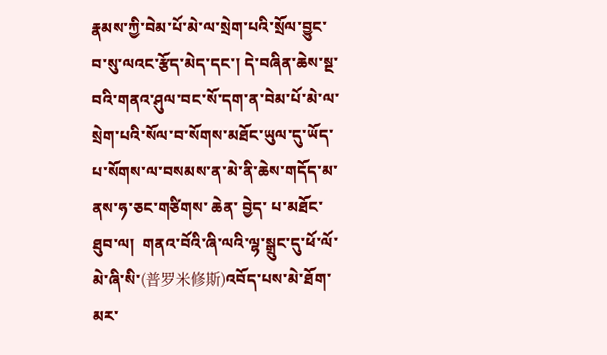རྣམས་ཀྱི་བེམ་པོ་མེ་ལ་སྲེག་པའི་སྲོལ་བྱུང་བ་སུ་ལའང་རྩོད་མེད་དང་། དེ་བཞིན་ཆེས་སྔ་བའི་གནའ་ཤུལ་བང་སོ་དག་ན་བེམ་པོ་མེ་ལ་སྲེག་པའི་སོལ་བ་སོགས་མཐོང་ཡུལ་དུ་ཡོད་པ་སོགས་ལ་བསམས་ན་མེ་ནི་ཆེས་གདོད་མ་ནས་ཧ་ཅང་གཙིགས་ ཆེན་ བྱེད་ པ་མཐོང་ཐུབ་ལ།  གནའ་བོའི་ཞི་ལའི་ལྷ་སྒྲུང་དུ་ཕོ་ལོ་མེ་ཞི་སི་(普罗米修斯)འབོད་པས་མེ་ཐོག་མར་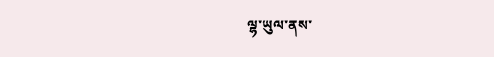ལྷ་ཡུལ་ནས་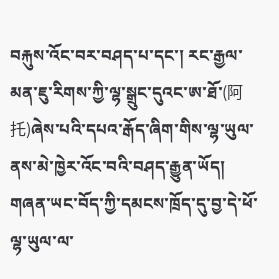བརྐུས་འོང་བར་བཤད་པ་དང་། རང་རྒྱལ་མན་ཇུ་རིགས་ཀྱི་ལྷ་སྒྲུང་དུའང་ཨ་ཐོ་(阿托)ཞེས་པའི་དཔའ་རྒོད་ཞིག་གིས་ལྷ་ཡུལ་ནས་མེ་ཁྱེར་འོང་བའི་བཤད་རྒྱུན་ཡོད།  གཞན་ཡང་བོད་ཀྱི་དམངས་ཁྲོད་དུ་བྱ་དེ་ཕོ་ལྷ་ཡུལ་ལ་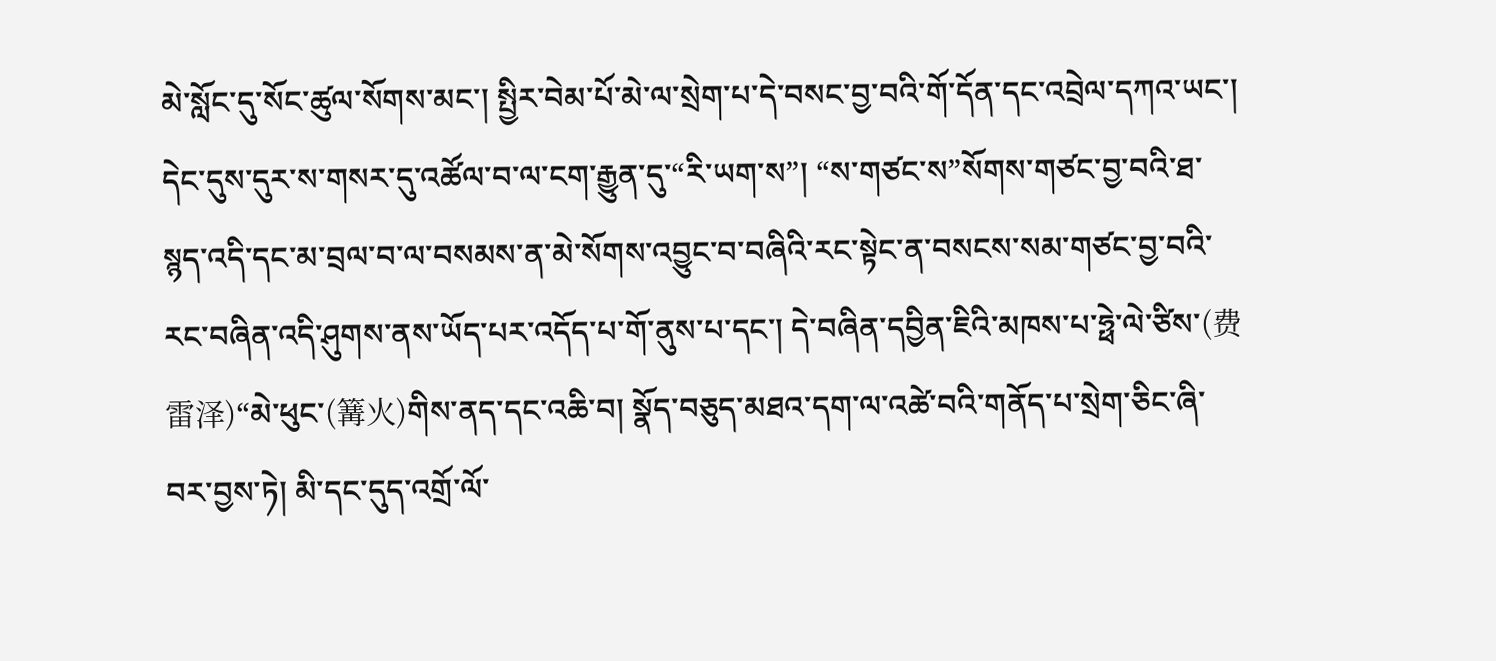མེ་སློང་དུ་སོང་ཚུལ་སོགས་མང་། སྤྱིར་བེམ་པོ་མེ་ལ་སྲེག་པ་དེ་བསང་བྱ་བའི་གོ་དོན་དང་འབྲེལ་དཀའ་ཡང་། དེང་དུས་དུར་ས་གསར་དུ་འཚོལ་བ་ལ་ངག་རྒྱུན་དུ་“རི་ཡག་ས”། “ས་གཙང་ས”སོགས་གཙང་བྱ་བའི་ཐ་སྙད་འདི་དང་མ་བྲལ་བ་ལ་བསམས་ན་མེ་སོགས་འབྱུང་བ་བཞིའི་རང་སྟེང་ན་བསངས་སམ་གཙང་བྱ་བའི་རང་བཞིན་འདི་ཤུགས་ནས་ཡོད་པར་འདོད་པ་གོ་ནུས་པ་དང་། དེ་བཞིན་དབྱིན་ཇིའི་མཁས་པ་ཧྥེ་ལེ་ཙིས་(费雷泽)“མེ་ཕུང་(篝火)གིས་ནད་དང་འཆི་བ། སྣོད་བཅུད་མཐའ་དག་ལ་འཚེ་བའི་གནོད་པ་སྲེག་ཅིང་ཞི་བར་བྱས་ཏེ། མི་དང་དུད་འགྲོ་ལོ་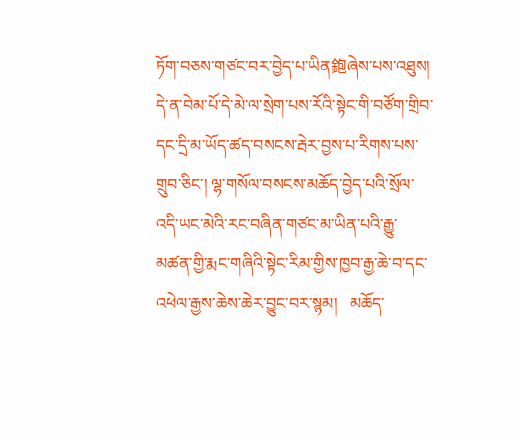ཏོག་བཅས་གཙང་བར་བྱེད་པ་ཡིན鉋ཞེས་པས་འཐུས། དེ་ན་བེམ་པོ་དེ་མེ་ལ་སྲེག་པས་རོའི་སྟེང་གི་བཙོག་གྲིབ་དང་དྲི་མ་ཡོད་ཚད་བསངས་རྦེར་བྱས་པ་རིགས་པས་གྲུབ་ཅིང་། ལྷ་གསོལ་བསངས་མཆོད་བྱེད་པའི་སྲོལ་འདི་ཡང་མེའི་རང་བཞིན་གཙང་མ་ཡིན་པའི་རྒྱུ་མཚན་གྱི་རྨང་གཞིའི་སྟེང་རིམ་གྱིས་ཁྱབ་རྒྱ་ཆེ་བ་དང་འཕེལ་རྒྱས་ཆེས་ཆེར་བྱུང་བར་སྙམ།   མཆོད་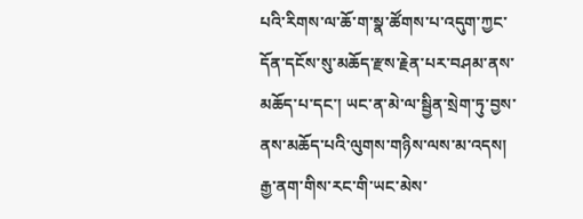པའི་རིགས་ལ་ཆོ་ག་སྣ་ཚོགས་པ་འདུག་ཀྱང་དོན་དངོས་སུ་མཆོད་རྫས་རྗེན་པར་བཤམ་ནས་མཆོད་པ་དང་། ཡང་ན་མེ་ལ་སྦྱིན་སྲེག་ཏུ་བྱས་ནས་མཆོད་པའི་ལུགས་གཉིས་ལས་མ་འདས། རྒྱ་ནག་གིས་རང་གི་ཡང་མེས་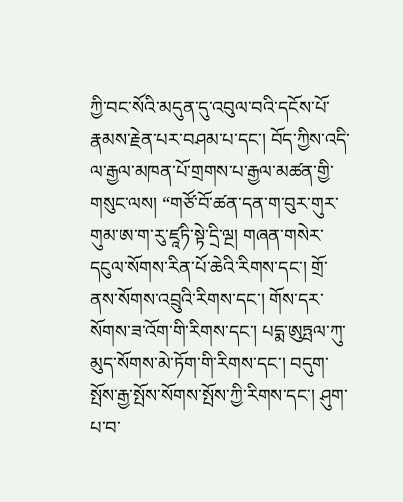ཀྱི་བང་སོའི་མདུན་དུ་འབུལ་བའི་དངོས་པོ་རྣམས་རྗེན་པར་བཤམ་པ་དང་། བོད་ཀྱིས་འདི་ལ་རྒྱལ་མཁན་པོ་གྲགས་པ་རྒྱལ་མཚན་གྱི་གསུང་ལས། “གཙོ་བོ་ཚན་དན་ག་བུར་གུར་གུམ་ཨ་ག་རུ་ཛཱཏི་སྟེ་དྲི་ལྔ། གཞན་གསེར་དངུལ་སོགས་རིན་པོ་ཆེའི་རིགས་དང་། གྲོ་ནས་སོགས་འབྲུའི་རིགས་དང་། གོས་དར་སོགས་ཟ་འོག་གི་རིགས་དང་། པདྨ་ཨུཏྤལ་ཀུ་མུད་སོགས་མེ་ཏོག་གི་རིགས་དང་། བདུག་སྤོས་རྒྱ་སྤོས་སོགས་སྤོས་ཀྱི་རིགས་དང་། ཤུག་པ་བ་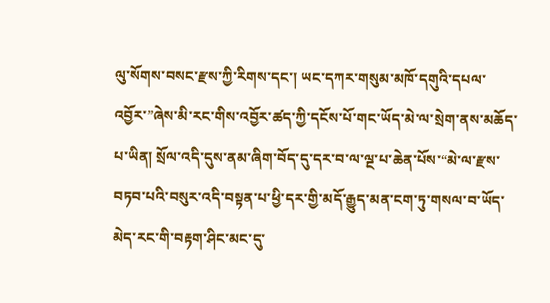ལུ་སོགས་བསང་རྫས་ཀྱི་རིགས་དང་། ཡང་དཀར་གསུམ་མཁོ་དགུའི་དཔལ་འབྱོར་”ཞེས་མི་རང་གིས་འབྱོར་ཚད་ཀྱི་དངོས་པོ་གང་ཡོད་མེ་ལ་སྲེག་ནས་མཆོད་པ་ཡིན། སྲོལ་འདི་དུས་ནམ་ཞིག་བོད་དུ་དར་བ་ལ་ལྔ་པ་ཆེན་པོས་“མེ་ལ་རྫས་བཏབ་པའི་བསུར་འདི་བསྟན་པ་ཕྱི་དར་གྱི་མདོ་རྒྱུད་མན་ངག་ཏུ་གསལ་བ་ཡོད་མེད་རང་གི་བརྟག་ཤིང་མང་དུ་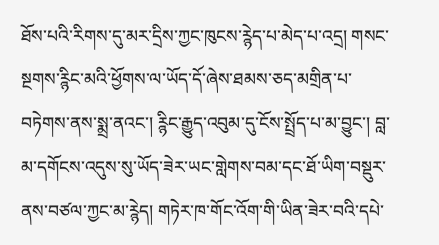ཐོས་པའི་རིགས་དུ་མར་དྲིས་ཀྱང་ཁུངས་ཪྙེད་པ་མེད་པ་འདྲ། གསང་སྔགས་ཪྙིང་མའི་ཕྱོགས་ལ་ཡོད་དོ་ཞེས་ཐམས་ཅད་མགྲིན་པ་བཏེགས་ནས་སྨྲ་ནའང་། ཪྙིང་རྒྱུད་འབུམ་དུ་ངོས་སྤྲོད་པ་མ་བྱུང་། བླ་མ་དགོངས་འདུས་སུ་ཡོད་ཟེར་ཡང་གླེགས་བམ་དང་ཐོ་ཡིག་བསྡུར་ནས་བཙལ་ཀྱང་མ་ཪྙེད། གཏེར་ཁ་གོང་འོག་གི་ཡིན་ཟེར་བའི་དཔེ་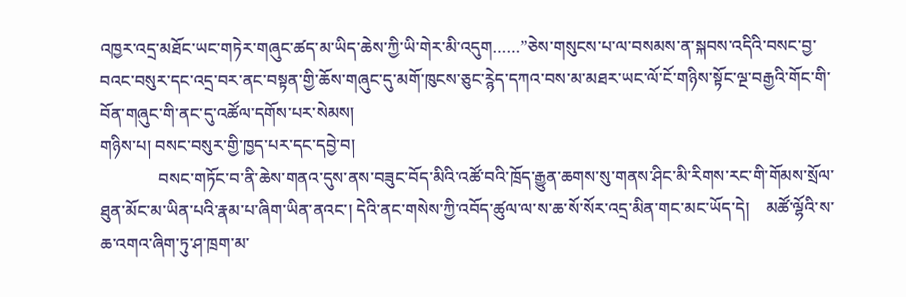འཁྱར་འདྲ་མཐོང་ཡང་གཏེར་གཞུང་ཚད་མ་ཡིད་ཆེས་ཀྱི་ཡི་གེར་མི་འདུག……”ཅེས་གསུངས་པ་ལ་བསམས་ན་སྐབས་འདིའི་བསང་བྱ་བའང་བསུར་དང་འདྲ་བར་ནང་བསྟན་གྱི་ཆོས་གཞུང་དུ་མགོ་ཁུངས་ཅུང་ཪྙེད་དཀའ་བས་མ་མཐར་ཡང་ལོ་ངོ་གཉིས་སྟོང་ལྔ་བརྒྱའི་གོང་གི་བོན་གཞུང་གི་ནང་དུ་འཚོལ་དགོས་པར་སེམས།
གཉིས་པ། བསང་བསུར་གྱི་ཁྱད་པར་དང་དབྱེ་བ།
              བསང་གཏོང་བ་ནི་ཆེས་གནའ་དུས་ནས་བཟུང་བོད་མིའི་འཚོ་བའི་ཁྲོད་རྒྱུན་ཆགས་སུ་གནས་ཤིང་མི་རིགས་རང་གི་གོམས་སྲོལ་ཐུན་མོང་མ་ཡིན་པའི་རྣམ་པ་ཞིག་ཡིན་ནའང་། དེའི་ནང་གསེས་ཀྱི་འབོད་ཚུལ་ལ་ས་ཆ་སོ་སོར་འདྲ་མིན་གང་མང་ཡོད་དེ།    མཚོ་ལྷོའི་ས་ཆ་འགའ་ཞིག་ཏུ་ཤ་ཁྲག་མ་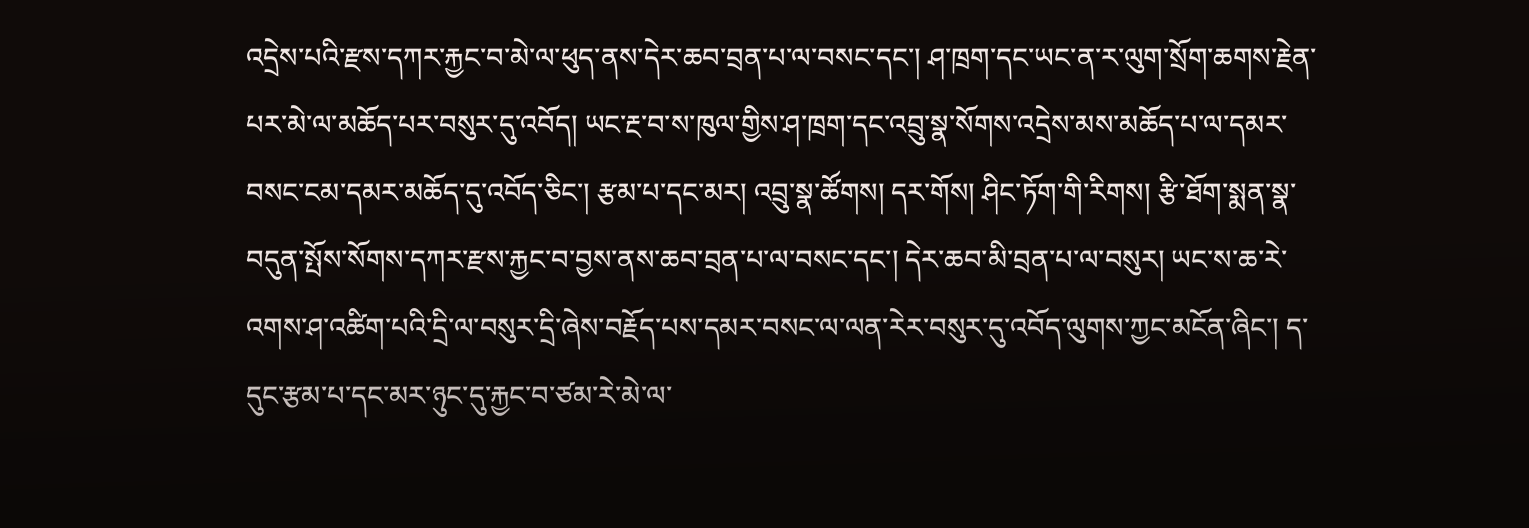འདྲེས་པའི་རྫས་དཀར་རྐྱང་བ་མེ་ལ་ཕུད་ནས་དེར་ཆབ་བྲན་པ་ལ་བསང་དང་། ཤ་ཁྲག་དང་ཡང་ན་ར་ལུག་སྲོག་ཆགས་རྗེན་པར་མེ་ལ་མཆོད་པར་བསུར་དུ་འབོད། ཡང་རྔ་བ་ས་ཁུལ་གྱིས་ཤ་ཁྲག་དང་འབྲུ་སྣ་སོགས་འདྲེས་མས་མཆོད་པ་ལ་དམར་བསང་ངམ་དམར་མཆོད་དུ་འབོད་ཅིང་། རྩམ་པ་དང་མར། འབྲུ་སྣ་ཚོགས། དར་གོས། ཤིང་ཏོག་གི་རིགས། རྩི་ཐོག་སྨན་སྣ་བདུན་སྤོས་སོགས་དཀར་རྫས་རྐྱང་བ་བྱས་ནས་ཆབ་བྲན་པ་ལ་བསང་དང་། དེར་ཆབ་མི་བྲན་པ་ལ་བསུར། ཡང་ས་ཆ་རེ་འགས་ཤ་འཚིག་པའི་དྲི་ལ་བསུར་དྲི་ཞེས་བརྗོད་པས་དམར་བསང་ལ་ལན་རེར་བསུར་དུ་འབོད་ལུགས་ཀྱང་མངོན་ཞིང་། ད་དུང་རྩམ་པ་དང་མར་ཉུང་དུ་རྐྱང་བ་ཙམ་རེ་མེ་ལ་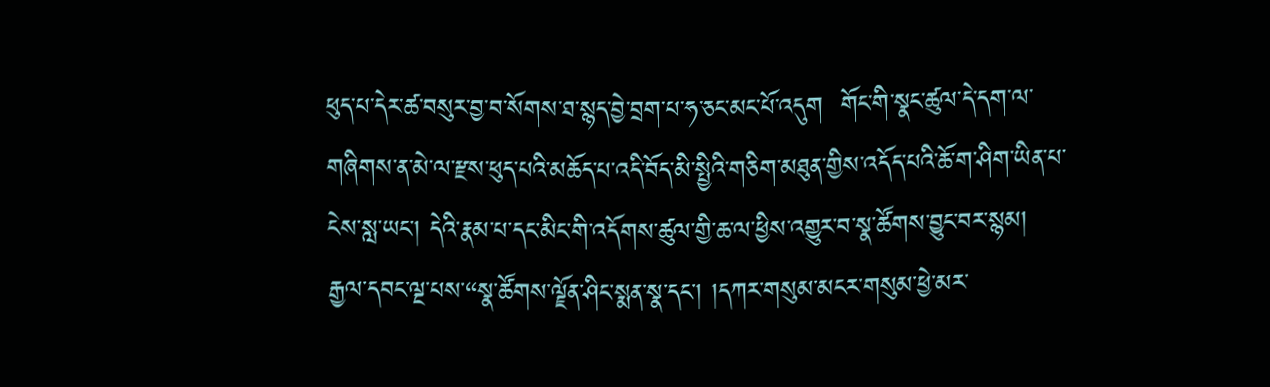ཕུད་པ་དེར་ཚ་བསུར་བྱ་བ་སོགས་ཐ་སྙད་བྱེ་བྲག་པ་ཧ་ཅང་མང་པོ་འདུག  གོང་གི་སྣང་ཚུལ་དེ་དག་ལ་གཞིགས་ན་མེ་ལ་རྫས་ཕུད་པའི་མཆོད་པ་འདི་བོད་མི་སྤྱིའི་གཅིག་མཐུན་གྱིས་འདོད་པའི་ཆོ་ག་ཤིག་ཡིན་པ་ངེས་སླ་ཡང་། དེའི་རྣམ་པ་དང་མིང་གི་འདོགས་ཚུལ་གྱི་ཆ་ལ་ཕྱིས་འགྱུར་བ་སྣ་ཚོགས་བྱུང་བར་སྙམ།  རྒྱལ་དབང་ལྔ་པས་“སྣ་ཚོགས་ལྗོན་ཤིང་སྨན་སྣ་དང་། །དཀར་གསུམ་མངར་གསུམ་ཕྱེ་མར་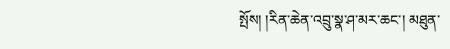སྤོས། །རིན་ཆེན་འབྲུ་སྣ་ཤ་མར་ཆང་། མཐུན་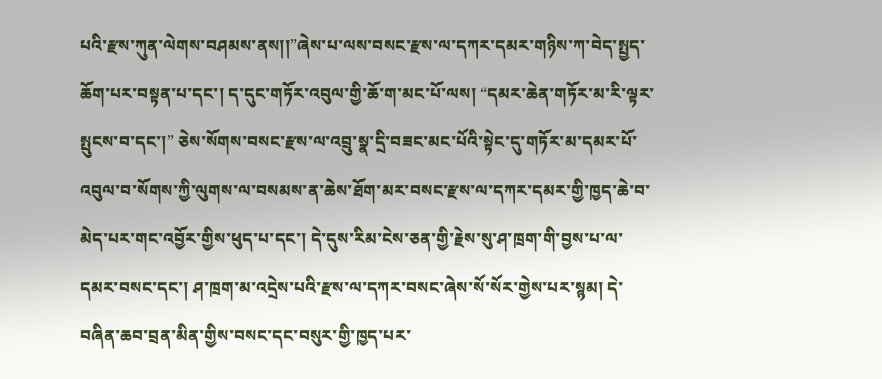པའི་རྫས་ཀུན་ལེགས་བཤམས་ནས།།”ཞེས་པ་ལས་བསང་རྫས་ལ་དཀར་དམར་གཉིས་ཀ་བེད་སྤྱད་ཆོག་པར་བསྟན་པ་དང་། ད་དུང་གཏོར་འབུལ་གྱི་ཆོ་ག་མང་པོ་ལས། “དམར་ཆེན་གཏོར་མ་རི་ལྟར་སྤུངས་བ་དང་།” ཅེས་སོགས་བསང་རྫས་ལ་འབྲུ་སྣ་དྲི་བཟང་མང་པོའི་སྟེང་དུ་གཏོར་མ་དམར་པོ་འབུལ་བ་སོགས་ཀྱི་ལུགས་ལ་བསམས་ན་ཆེས་ཐོག་མར་བསང་རྫས་ལ་དཀར་དམར་གྱི་ཁྱད་ཆེ་བ་མེད་པར་གང་འབྱོར་གྱིས་ཕུད་པ་དང་། དེ་དུས་རིམ་ངེས་ཅན་གྱི་རྗེས་སུ་ཤ་ཁྲག་གི་བྱས་པ་ལ་དམར་བསང་དང་། ཤ་ཁྲག་མ་འདྲེས་པའི་རྫས་ལ་དཀར་བསང་ཞེས་སོ་སོར་གྱེས་པར་སྙམ། དེ་བཞིན་ཆབ་བྲན་མིན་གྱིས་བསང་དང་བསུར་གྱི་ཁྱད་པར་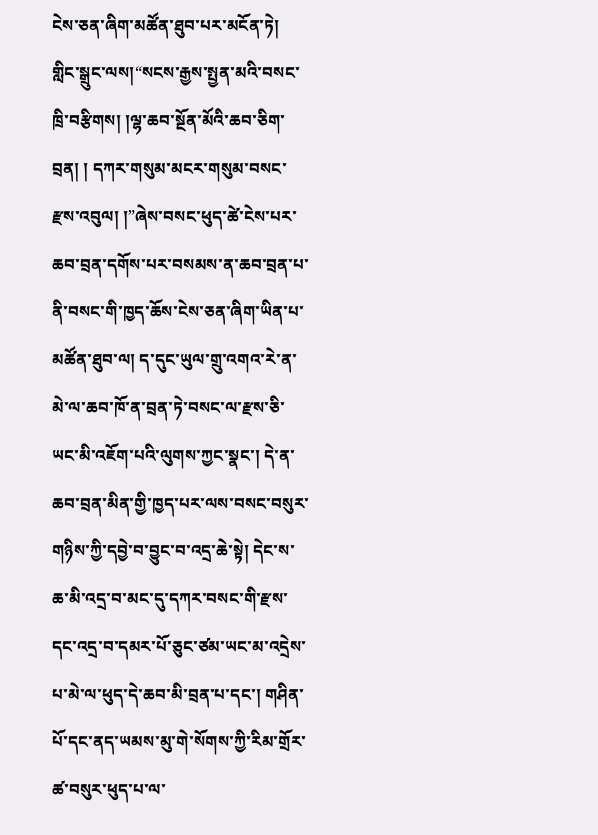ངེས་ཅན་ཞིག་མཚོན་ཐུབ་པར་མངོན་ཏེ། གླིང་སྒྲུང་ལས།“སངས་རྒྱས་སྤྱན་མའི་བསང་ཁྲི་བརྩིགས། །ལྷ་ཆབ་སྔོན་མོའི་ཆབ་ཅིག་བྲན། ། དཀར་གསུམ་མངར་གསུམ་བསང་རྫས་འབུལ། །”ཞེས་བསང་ཕུད་ཚེ་ངེས་པར་ཆབ་བྲན་དགོས་པར་བསམས་ན་ཆབ་བྲན་པ་ནི་བསང་གི་ཁྱད་ཆོས་ངེས་ཅན་ཞིག་ཡིན་པ་མཚོན་ཐུབ་ལ། ད་དུང་ཡུལ་གྲུ་འགའ་རེ་ན་མེ་ལ་ཆབ་ཁོ་ན་བྲན་ཏེ་བསང་ལ་རྫས་ཅི་ཡང་མི་འཇོག་པའི་ལུགས་ཀྱང་སྣང་། དེ་ན་ཆབ་བྲན་མིན་གྱི་ཁྱད་པར་ལས་བསང་བསུར་གཉིས་ཀྱི་དབྱེ་བ་བྱུང་བ་འདྲ་ཆེ་སྟེ། དེང་ས་ཆ་མི་འདྲ་བ་མང་དུ་དཀར་བསང་གི་རྫས་དང་འདྲ་བ་དམར་པོ་ཅུང་ཙམ་ཡང་མ་འདྲེས་པ་མེ་ལ་ཕུད་དེ་ཆབ་མི་བྲན་པ་དང་། གཤིན་པོ་དང་ནད་ཡམས་མུ་གེ་སོགས་ཀྱི་རིམ་གྲོར་ཚ་བསུར་ཕུད་པ་ལ་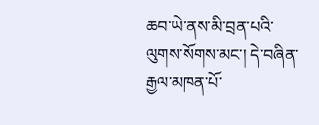ཆབ་ཡེ་ནས་མི་བྲན་པའི་ལུགས་སོགས་མང་། དེ་བཞིན་རྒྱལ་མཁན་པོ་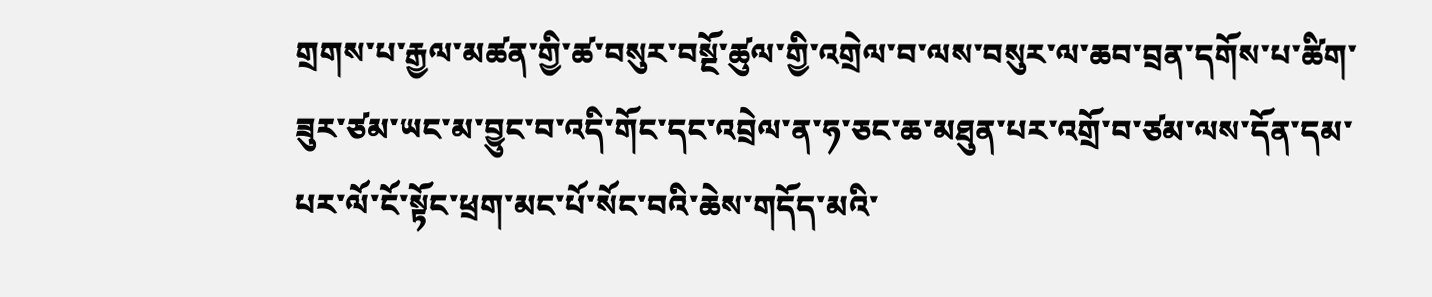གྲགས་པ་རྒྱལ་མཚན་གྱི་ཚ་བསུར་བསྔོ་ཚུལ་གྱི་འགྲེལ་བ་ལས་བསུར་ལ་ཆབ་བྲན་དགོས་པ་ཚིག་ཟུར་ཙམ་ཡང་མ་བྱུང་བ་འདི་གོང་དང་འབྲེལ་ན་ཧ་ཅང་ཆ་མཐུན་པར་འགྲོ་བ་ཙམ་ལས་དོན་དམ་པར་ལོ་ངོ་སྟོང་ཕྲག་མང་པོ་སོང་བའི་ཆེས་གདོད་མའི་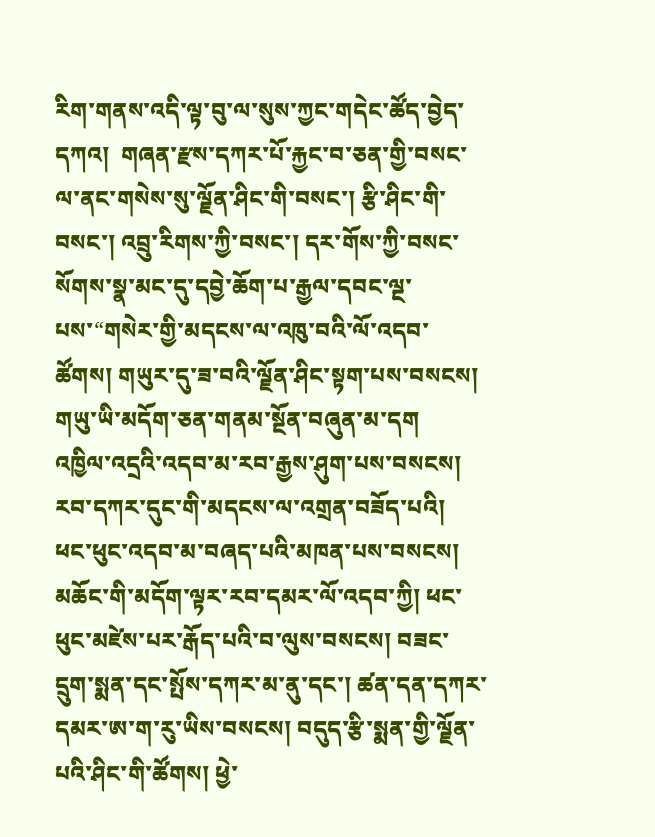རིག་གནས་འདི་ལྟ་བུ་ལ་སུས་ཀྱང་གདེང་ཚོད་བྱེད་དཀའ།  གཞན་རྫས་དཀར་པོ་རྐྱང་བ་ཅན་གྱི་བསང་ལ་ནང་གསེས་སུ་ལྗོན་ཤིང་གི་བསང་། རྩི་ཤིང་གི་བསང་། འབྲུ་རིགས་ཀྱི་བསང་། དར་གོས་ཀྱི་བསང་སོགས་སྣ་མང་དུ་དབྱེ་ཆོག་པ་རྒྱལ་དབང་ལྔ་པས་“གསེར་གྱི་མདངས་ལ་འཁུ་བའི་ལོ་འདབ་ཚོགས། གཡུར་དུ་ཟ་བའི་ལྗོན་ཤིང་སྟག་པས་བསངས། གཡུ་ཡི་མདོག་ཅན་གནམ་སྔོན་བཞུན་མ་དག   འཁྱིལ་འདྲའི་འདབ་མ་རབ་རྒྱས་ཤུག་པས་བསངས། རབ་དཀར་དུང་གི་མདངས་ལ་འགྲན་བཟོད་པའི། ཕང་ཕུང་འདབ་མ་བཞད་པའི་མཁན་པས་བསངས། མཆོང་གི་མདོག་ལྟར་རབ་དམར་ལོ་འདབ་ཀྱི། ཕང་ཕུང་མཛེས་པར་རྒོད་པའི་བ་ལུས་བསངས། བཟང་དྲུག་སྨན་དང་སྤོས་དཀར་མ་ནུ་དང་། ཚན་དན་དཀར་དམར་ཨ་ག་རུ་ཡིས་བསངས། བདུད་རྩི་སྨན་གྱི་ལྗོན་པའི་ཤིང་གི་ཚོགས། ཕྱེ་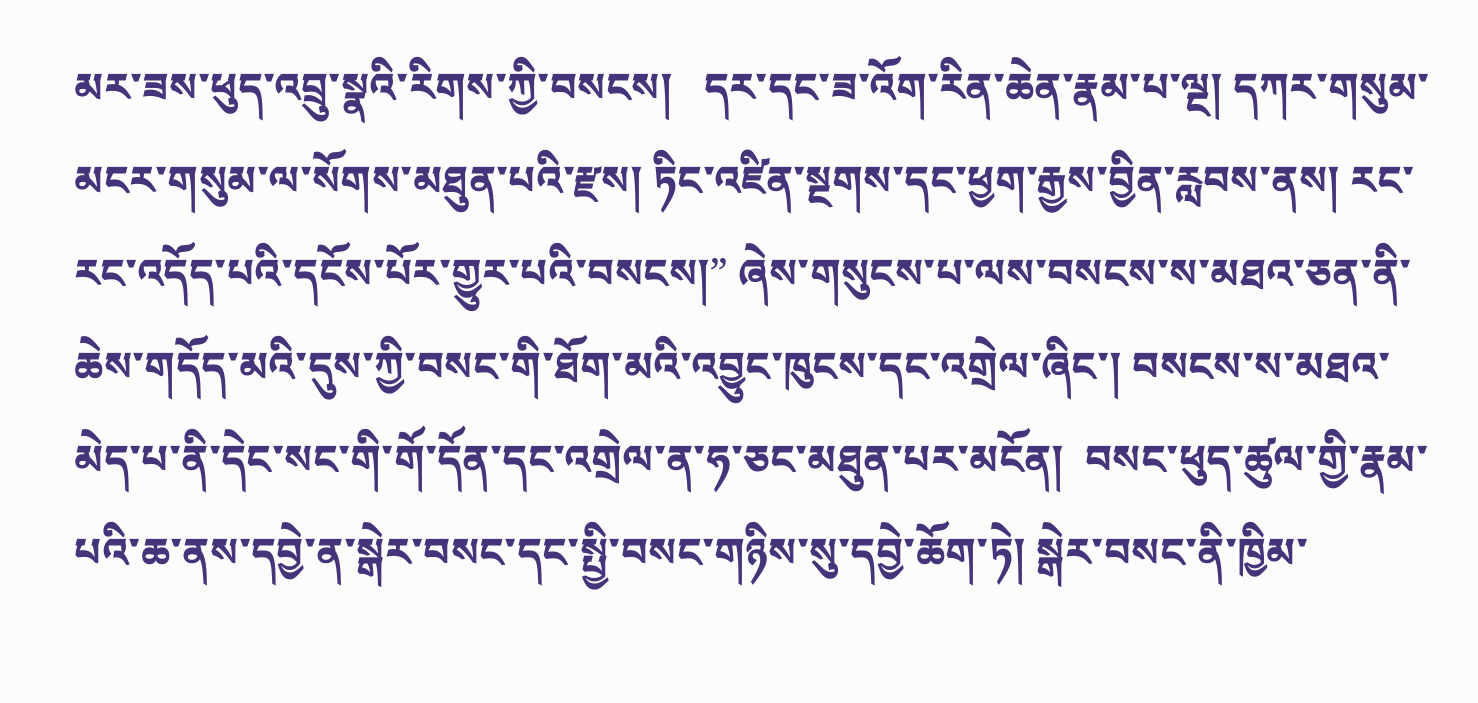མར་ཟས་ཕུད་འབྲུ་སྣའི་རིགས་ཀྱི་བསངས།   དར་དང་ཟ་འོག་རིན་ཆེན་རྣམ་པ་ལྔ། དཀར་གསུམ་མངར་གསུམ་ལ་སོགས་མཐུན་པའི་རྫས། ཏིང་འཛིན་སྔགས་དང་ཕྱག་རྒྱས་བྱིན་རླབས་ནས། རང་རང་འདོད་པའི་དངོས་པོར་གྱུར་པའི་བསངས།” ཞེས་གསུངས་པ་ལས་བསངས་ས་མཐའ་ཅན་ནི་ཆེས་གདོད་མའི་དུས་ཀྱི་བསང་གི་ཐོག་མའི་འབྱུང་ཁུངས་དང་འགྲེལ་ཞིང་། བསངས་ས་མཐའ་མེད་པ་ནི་དེང་སང་གི་གོ་དོན་དང་འགྲེལ་ན་ཧ་ཅང་མཐུན་པར་མངོན།  བསང་ཕུད་ཚུལ་གྱི་རྣམ་པའི་ཆ་ནས་དབྱེ་ན་སྒེར་བསང་དང་སྤྱི་བསང་གཉིས་སུ་དབྱེ་ཆོག་ཏེ། སྒེར་བསང་ནི་ཁྱིམ་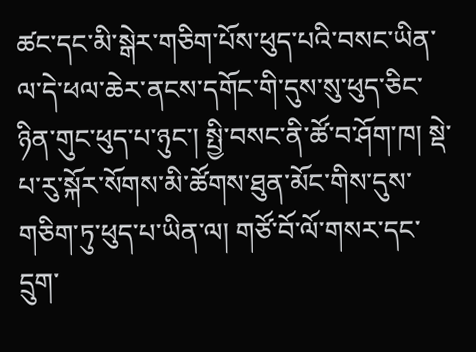ཚང་དང་མི་སྒེར་གཅིག་པོས་ཕུད་པའི་བསང་ཡིན་ལ་དེ་ཕལ་ཆེར་ནངས་དགོང་གི་དུས་སུ་ཕུད་ཅིང་ཉིན་གུང་ཕུད་པ་ཉུང་། སྤྱི་བསང་ནི་ཚོ་བ་ཤོག་ཁ། སྡེ་པ་རུ་སྐོར་སོགས་མི་ཚོགས་ཐུན་མོང་གིས་དུས་གཅིག་ཏུ་ཕུད་པ་ཡིན་ལ། གཙོ་བོ་ལོ་གསར་དང་དྲུག་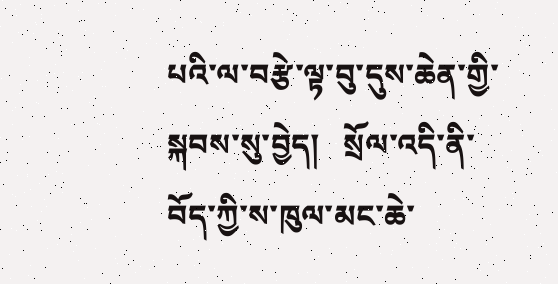པའི་ལ་བརྩེ་ལྟ་བུ་དུས་ཆེན་གྱི་སྐབས་སུ་བྱེད།   སྲོལ་འདི་ནི་བོད་ཀྱི་ས་ཁུལ་མང་ཆེ་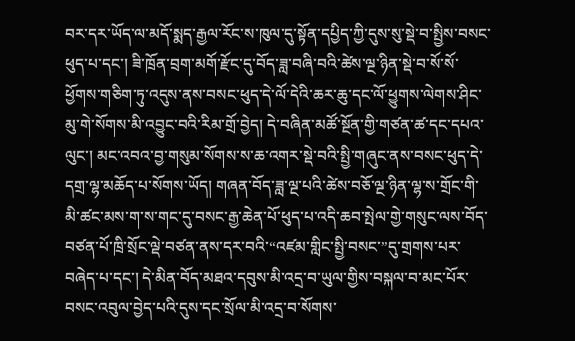བར་དར་ཡོད་ལ་མདོ་སྨད་རྒྱལ་རོང་ས་ཁུལ་དུ་སྟོན་དཔྱིད་ཀྱི་དུས་སུ་སྡེ་བ་སྤྱིས་བསང་ཕུད་པ་དང་། ཟི་ཁྲོན་བྲག་མགོ་རྫོང་དུ་བོད་ཟླ་བཞི་བའི་ཚེས་ལྔ་ཉིན་སྡེ་བ་སོ་སོ་ཕྱོགས་གཅིག་ཏུ་འདུས་ནས་བསང་ཕུད་དེ་ལོ་དེའི་ཆར་ཆུ་དང་ལོ་ཕྱུགས་ལེགས་ཤིང་མུ་གེ་སོགས་མི་འབྱུང་བའི་རིམ་གྲོ་བྱེད། དེ་བཞིན་མཚོ་སྔོན་གྱི་གཙན་ཚ་དང་དཔའ་ལུང་། མང་འབའ་བྱ་གསུམ་སོགས་ས་ཆ་འགར་སྡེ་བའི་སྤྱི་གཞུང་ནས་བསང་ཕུད་དེ་དགྲ་ལྷ་མཆོད་པ་སོགས་ཡོད། གཞན་བོད་ཟླ་ལྔ་པའི་ཚེས་བཅོ་ལྔ་ཉིན་ལྷ་ས་གྲོང་གི་མི་ཚང་མས་ག་ས་གང་དུ་བསང་རྒྱ་ཆེན་པོ་ཕུད་པ་འདི་ཆབ་སྤེལ་གྱེ་གསུང་ལས་བོད་བཙན་པོ་ཁྲི་སྲོང་ལྡེ་བཙན་ནས་དར་བའི་“འཛམ་གླིང་སྤྱི་བསང་”དུ་གྲགས་པར་བཞེད་པ་དང་། དེ་མིན་བོད་མཐའ་དབུས་མི་འདྲ་བ་ཡུལ་གྱིས་བསྐལ་བ་མང་པོར་བསང་འབུལ་བྱེད་པའི་དུས་དང་སྲོལ་མི་འདྲ་བ་སོགས་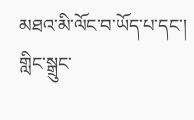མཐའ་མི་ལོང་བ་ཡོད་པ་དང་། གླིང་སྒྲུང་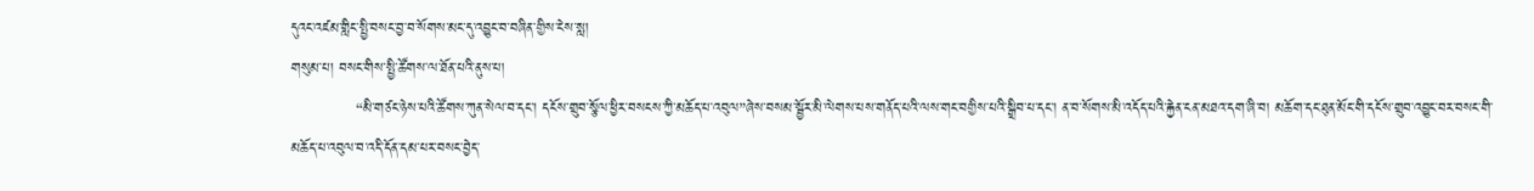དུའང་འཛམ་གླིང་སྤྱི་བསང་བྱ་བ་སོགས་མང་དུ་འབྱུང་བ་བཞིན་གྱིས་ངེས་སླ།
གསུམ་པ། བསང་གིས་སྤྱི་ཚོགས་ལ་ཐོན་པའི་ནུས་པ།
             “མི་གཙང་ཉེས་པའི་ཚོགས་ཀུན་སེལ་བ་དང་། དངོས་གྲུབ་སྩོལ་ཕྱིར་བསངས་ཀྱི་མཆོད་པ་འབུལ”ཞེས་བསམ་སྦྱོར་མི་ལེགས་པས་གནོད་པའི་ལས་གང་བགྱིས་པའི་སྒྲིབ་པ་དང་། ན་བ་སོགས་མི་འདོད་པའི་རྐྱེན་ངན་མཐའ་དག་ཞི་བ། མཆོག་དང་ཐུན་མོང་གི་དངོས་གྲུབ་འབྱུང་བར་བསང་གི་མཆོད་པ་འབུལ་བ་འདི་དོན་དམ་པར་བསང་བྱེད་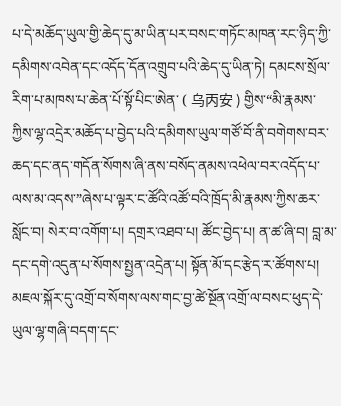པ་དེ་མཆོད་ཡུལ་གྱི་ཆེད་དུ་མ་ཡིན་པར་བསང་གཏོང་མཁན་རང་ཉིད་ཀྱི་དམིགས་འབེན་དང་འདོད་དོན་འགྲུབ་པའི་ཆེད་དུ་ཡིན་ཏེ། དམངས་སྲོལ་རིག་པ་མཁས་པ་ཆེན་པོ་སྟོ་པིང་ཨེན་ ( 乌丙安 ) གྱིས་“མི་རྣམས་ཀྱིས་ལྷ་འདྲེར་མཆོད་པ་བྱེད་པའི་དམིགས་ཡུལ་གཙོ་བོ་ནི་བགེགས་བར་ཆད་དང་ནད་གདོན་སོགས་ཞི་ནས་བསོད་ནམས་འཕེལ་བར་འདོད་པ་ལས་མ་འདས་”ཞེས་པ་ལྟར་ང་ཚོའི་འཚོ་བའི་ཁྲོད་མི་རྣམས་ཀྱིས་ཆར་སློང་བ། སེར་བ་འགོག་པ། དགྲར་འཐབ་པ། ཚོང་བྱེད་པ། ན་ཚ་ཞི་བ། བླ་མ་དང་དགེ་འདུན་པ་སོགས་སྤྱན་འདྲེན་པ། སྟོན་མོ་དང་རྩེད་ར་ཚོགས་པ། མཇལ་སྐོར་དུ་འགྲོ་བ་སོགས་ལས་གང་བྱ་ཚེ་སྔོན་འགྲོ་ལ་བསང་ཕུད་དེ་ཡུལ་ལྷ་གཞི་བདག་དང་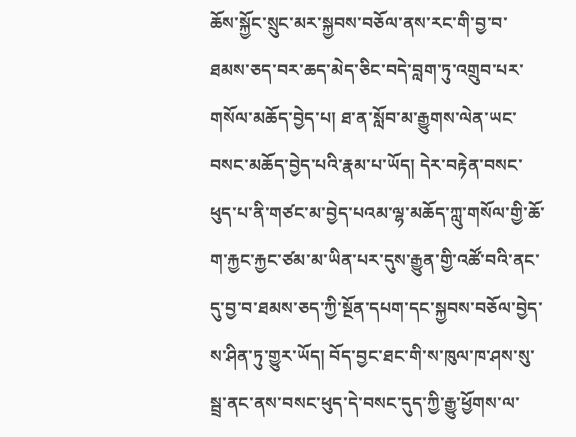ཆོས་སྐྱོང་སྲུང་མར་སྐྱབས་བཅོལ་ནས་རང་གི་བྱ་བ་ཐམས་ཅད་བར་ཆད་མེད་ཅིང་བདེ་བླག་ཏུ་འགྲུབ་པར་གསོལ་མཆོད་བྱེད་པ། ཐ་ན་སློབ་མ་རྒྱུགས་ལེན་ཡང་བསང་མཆོད་བྱེད་པའི་རྣམ་པ་ཡོད། དེར་བརྟེན་བསང་ཕུད་པ་ནི་གཙང་མ་བྱེད་པའམ་ལྷ་མཆོད་ཀླུ་གསོལ་གྱི་ཆོ་ག་རྐྱང་རྐྱང་ཙམ་མ་ཡིན་པར་དུས་རྒྱུན་གྱི་འཚོ་བའི་ནང་དུ་བྱ་བ་ཐམས་ཅད་ཀྱི་སྔོན་དཔག་དང་སྐྱབས་བཅོལ་བྱེད་ས་ཤིན་ཏུ་གྱུར་ཡོད། བོད་བྱང་ཐང་གི་ས་ཁུལ་ཁ་ཤས་སུ་སྦྲ་ནང་ནས་བསང་ཕུད་དེ་བསང་དུད་ཀྱི་རྒྱུ་ཕྱོགས་ལ་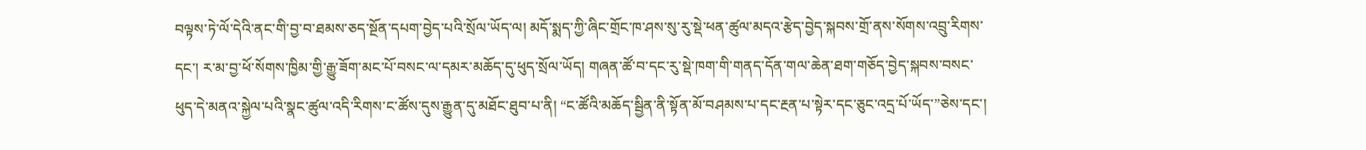བལྟས་ཏེ་ལོ་དེའི་ནང་གི་བྱ་བ་ཐམས་ཅད་སྔོན་དཔག་བྱེད་པའི་སྲོལ་ཡོད་ལ། མདོ་སྨད་ཀྱི་ཞིང་གྲོང་ཁ་ཤས་སུ་རུ་སྡེ་ཕན་ཚུལ་མདའ་རྩེད་བྱེད་སྐབས་གྲོ་ནས་སོགས་འབྲུ་རིགས་དང་། ར་མ་བྱ་ཕོ་སོགས་ཁྱིམ་གྱི་རྒྱུ་ཟོག་མང་པོ་བསང་ལ་དམར་མཆོད་དུ་ཕུད་སྲོལ་ཡོད། གཞན་ཚོ་བ་དང་རུ་སྡེ་ཁག་གི་གནད་དོན་གལ་ཆེན་ཐག་གཅོད་བྱེད་སྐབས་བསང་ཕུད་དེ་མནའ་སྐྱེལ་པའི་སྣང་ཚུལ་འདི་རིགས་ང་ཚོས་དུས་རྒྱུན་དུ་མཐོང་ཐུབ་པ་ནི། “ང་ཚོའི་མཆོད་སྦྱིན་ནི་སྟོན་མོ་བཤམས་པ་དང་རྔན་པ་སྟེར་དང་ཅུང་འདྲ་པོ་ཡོད་”ཅེས་དང་།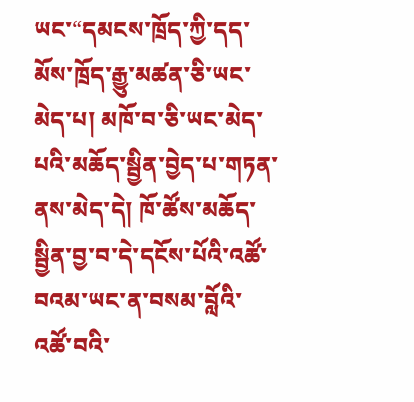ཡང་“དམངས་ཁྲོད་ཀྱི་དད་མོས་ཁྲོད་རྒྱུ་མཚན་ཅི་ཡང་མེད་པ། མཁོ་བ་ཅི་ཡང་མེད་པའི་མཆོད་སྦྱིན་བྱེད་པ་གཏན་ནས་མེད་དེ། ཁོ་ཚོས་མཆོད་སྦྱིན་བྱ་བ་དེ་དངོས་པོའི་འཚོ་བའམ་ཡང་ན་བསམ་བློའི་འཚོ་བའི་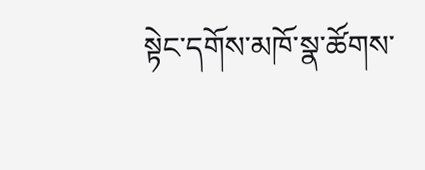སྟེང་དགོས་མཁོ་སྣ་ཚོགས་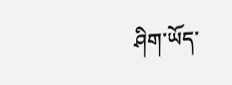ཤིག་ཡོད་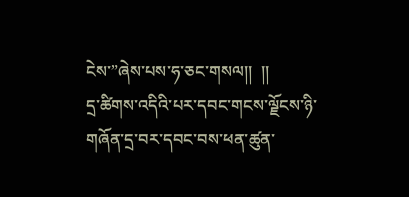ངེས་”ཞེས་པས་ཧ་ཅང་གསལ།།  །།
དྲ་ཚིགས་འདིའི་པར་དབང་གངས་ལྗོངས་ཉི་གཞོན་དྲ་བར་དབང་བས་ཕན་ཚུན་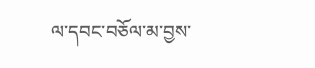ལ་དབང་བཅོལ་མ་བྱས་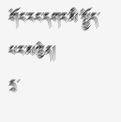གོང་རང་དགར་མི་སྤྱོད་པར་མཁྱེན།
དྲ་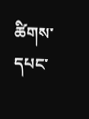ཚིགས་དཔང་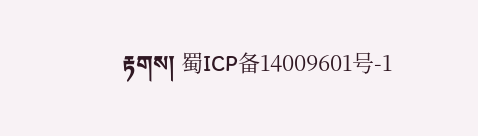རྟགས། 蜀ICP备14009601号-1